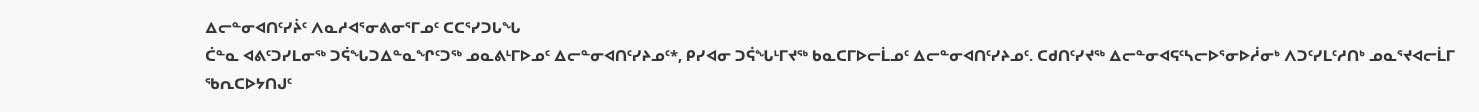ᐃᓕᓐᓂᐊᑎᑦᓯᔩᑦ ᐱᓇᓱᐊᕐᓂᕕᓂᕐᒥᓄᑦ ᑕᑕᕐᓯᑐᒐᖓ
ᑖᓐᓇ ᐊᕕᑦᑐᓯᒪᓂᖅ ᑐᕌᖓᑐᐃᓐᓇᖏᑦᑐᖅ ᓄᓇᕕᒻᒥᐅᓄᑦ ᐃᓕᓐᓂᐊᑎᑦᓯᔨᓄᑦ*, ᑭᓯᐊᓂ ᑐᕌᖓᒻᒥᔪᖅ ᑲᓇᑕᒥᐅᓕᒫᓄᑦ ᐃᓕᓐᓂᐊᑎᑦᓯᔨᓄᑦ. ᑕᑯᑎᑦᓯᔪᖅ ᐃᓕᓐᓂᐊᕋᑦᓴᓕᐅᕐᓂᐅᓲᓂᒃ ᐱᑐᑦᓯᒪᑦᓱᑎᒃ ᓄᓇᕐᔪᐊᓕᒫᒥ ᖃᕆᑕᐅᔭᑎᒍᑦ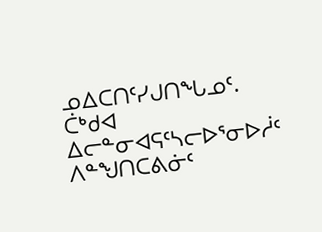ᓄᐃᑕᑎᑦᓯᒍᑎᖓᓄᑦ.
ᑖᒃᑯᐊ ᐃᓕᓐᓂᐊᕋᑦᓴᓕᐅᕐᓂᐅᓲᑦ ᐱᓐᖑᑎᑕᕕᓃᑦ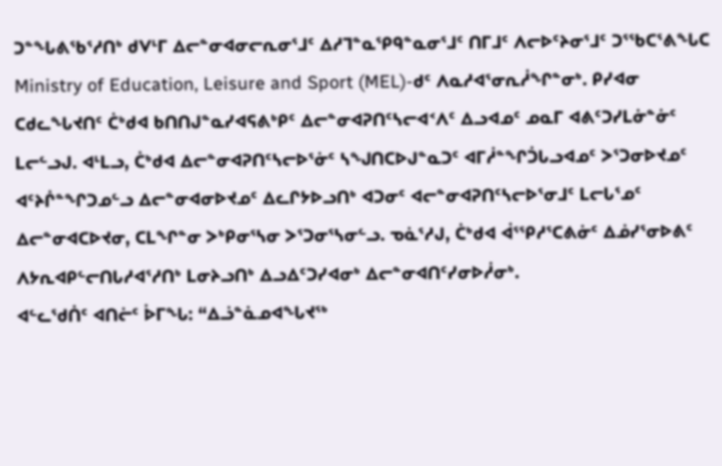ᑐᓐᖓᕕᖃᕐᓱᑎᒃ ᑯᐯᒻᒥ ᐃᓕᓐᓂᐊᓂᓕᕆᓂᕐᒧᑦ ᐃᓱᒣᓐᓇᕿᑫᓐᓇᓂᕐᒧᑦ ᑎᒥᒧᑦ ᐱᓕᐅᑦᔨᓂᕐᒧᑦ ᑐᕐᖃᑕᕐᕕᖓᑕ Ministry of Education, Leisure and Sport (MEL)-ᑯᑦ ᐱᓇᓱᐊᕐᓂᕆᓲᖏᓐᓂᒃ. ᑭᓯᐊᓂ ᑕᑯᓚᖓᔪᑎᑦ ᑖᒃᑯᐊ ᑲᑎᑎᒍᓐᓇᓯᐊᕋᕕᒃᑭᑦ ᐃᓕᓐᓂᐊᕈᑎᑦᓴᓕᐊᑉᐱᑦ ᐃᓗᐊᓄᑦ ᓄᓇᒥ ᐊᕕᑦᑐᓯᒪᓃᓐᓃᑦ ᒪᓕᓪᓗᒍ. ᐊᒻᒪᓗ, ᑖᒃᑯᐊ ᐃᓕᓐᓂᐊᕈᑎᑦᓴᓕᐅᕐᓃᑦ ᓴᖑᑎᑕᐅᒍᓐᓇᑐᑦ ᐊᒥᓲᓐᖏᑑᒐᓗᐊᓄᑦ ᐳᕐᑐᓂᐅᔪᓄᑦ ᐊᑦᔨᒌᓐᖏᑐᓄᓪᓗ ᐃᓕᓐᓂᐊᓂᐅᔪᓄᑦ ᐃᓚᒋᔭᐅᓗᑎᒃ ᐊᑐᓂᑦ ᐊᓕᓐᓂᐊᕈᑎᑦᓴᓕᐅᕐᓂᒧᑦ ᒪᓕᒐᕐᓄᑦ ᐃᓕᓐᓂᐊᑕᐅᔪᓂ, ᑕᒪᖏᓐᓂ ᐳᒃᑭᓂᕐᓴᓂ ᐳᕐᑐᓂᕐᓴᓂᓪᓗ. ᓀᓈᕐᓱᒍ, ᑖᒃᑯᐊ ᐋᕐᕿᓱᕐᑕᕕᓃᑦ ᐃᓅᓯᕐᓂᐅᕕᑦ ᐱᔭᕆᐊᑭᓪᓕᑎᒐᓱᐊᕐᓱᑎᒃ ᒪᓂᔨᓗᑎᒃ ᐃᓗᐃᑦᑐᓯᐊᓂᒃ ᐃᓕᓐᓂᐊᑎᑦᓯᓂᐅᓲᓂᒃ.
ᐊᓪᓚᖁᑏᑦ ᐊᑎᓖᑦ ᐆᒥᖓ: “ᐃᓘᓐᓈᓄᐊᖓᔪᖅ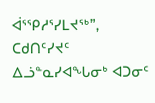ᐋᕐᕿᓱᕐᓯᒪᔪᖅ”, ᑕᑯᑎᑦᓯᔪᑦ ᐃᓘᓐᓇᓯᐊᖓᓂᒃ ᐊᑐᓂᑦ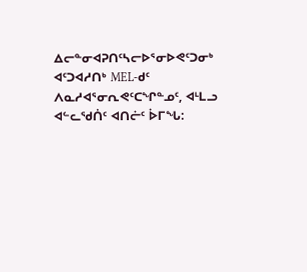ᐃᓕᓐᓂᐊᕈᑎᑦᓴᓕᐅᕐᓂᐅᕙᑦᑐᓂᒃ ᐊᑦᑐᐊᓱᑎᒃ MEL-ᑯᑦ ᐱᓇᓱᐊᕐᓂᕆᕙᑦᑕᖏᓐᓄᑦ, ᐊᒻᒪᓗ ᐊᓪᓚᖁᑏᑦ ᐊᑎᓖᑦ ᐆᒥᖓ: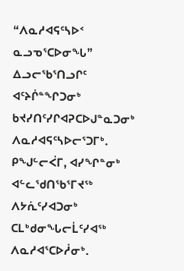“ᐱᓇᓱᐊᕋᑦᓴᐅᑉ ᓇᓗᓀᕐᑕᐅᓂᖓ” ᐃᓗᓕᖃᕐᑎᓗᒋᑦ ᐊᑦᔨᒌᓐᖏᑐᓂᒃ ᑲᔪᓯᑎᑦᓯᒋᐊᕈᑕᐅᒍᓐᓇᑐᓂᒃ ᐱᓇᓱᐊᕋᑦᓴᐅᓕᕐᑐᒥᒃ. ᑭᖑᓪᓕᐹᒥ, ᐊᓯᖏᓐᓂᒃ ᐊᓪᓚᖁᑎᖃᕐᒥᔪᖅ ᐱᔭᕇᑦᓯᐊᑐᓂᒃ ᑕᒪᒃᑯᓂᖓᓕᒫᑦᓯᐊᖅ ᐱᓇᓱᐊᕐᑕᐅᓲᓂᒃ.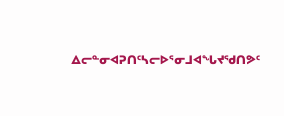ᐃᓕᓐᓂᐊᕈᑎᑦᓴᓕᐅᕐᓂᒧᐊᖓᔪᖁᑎᕗᑦ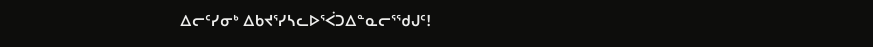ᐃᓕᑦᓯᓂᒃ ᐃᑲᔪᕐᓯᓴᓚᐅᕐᐹᑐᐃᓐᓇᓕᕐᖁᒍᑦ!